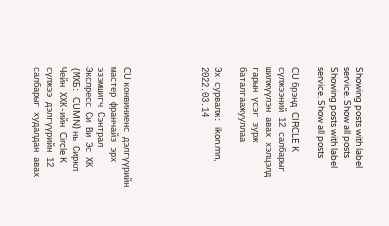Showing posts with label service. Show all posts
Showing posts with label service. Show all posts

CU брэнд CIRCLE K сүлжээний 12 салбарыг шилжүүлэн авах хэлцэлд гарын үсэг зурж баталгаажууллаа

Эх сурвалж: ikon.mn, 2022.03.14





CU конвиниенс дэлгүүрийн мастер франчайз эрх эзэмшигч Сэнтрал Экспресс Си Ви Эс ХК (МХБ: CUMN) нь Сиркл Чейн ХХК-ийн Circle K сүлжээ дэлгүүрийн 12 салбарыг худалдан авах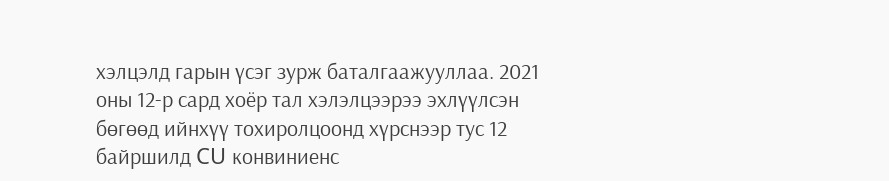хэлцэлд гарын үсэг зурж баталгаажууллаа. 2021 оны 12-р сард хоёр тал хэлэлцээрээ эхлүүлсэн бөгөөд ийнхүү тохиролцоонд хүрснээр тус 12 байршилд CU конвиниенс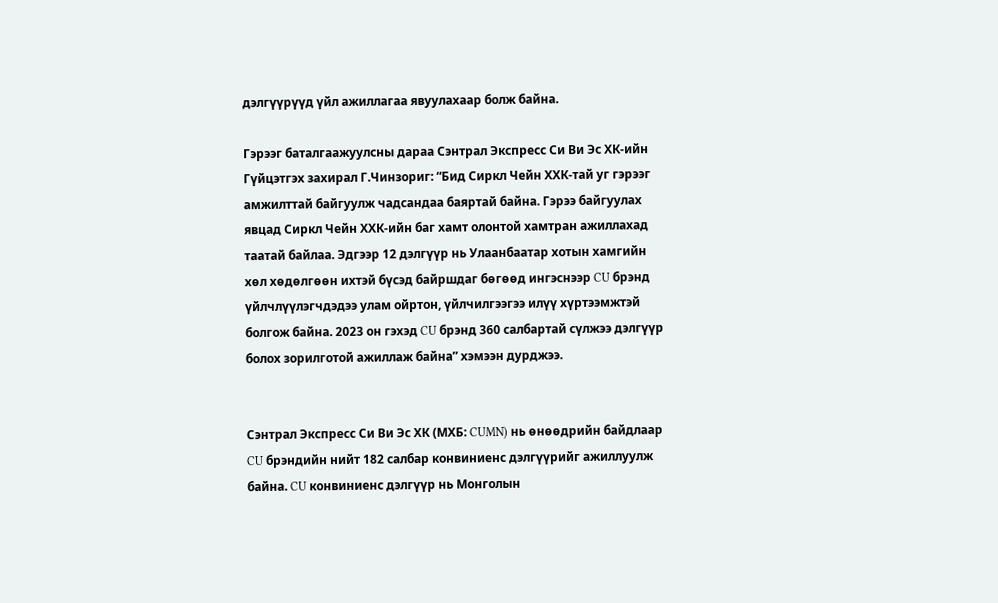дэлгүүрүүд үйл ажиллагаа явуулахаар болж байна.

Гэрээг баталгаажуулсны дараа Сэнтрал Экспресс Си Ви Эс ХК-ийн Гүйцэтгэх захирал Г.Чинзориг: “Бид Сиркл Чейн ХХК-тай уг гэрээг амжилттай байгуулж чадсандаа баяртай байна. Гэрээ байгуулах явцад Сиркл Чейн ХХК-ийн баг хамт олонтой хамтран ажиллахад таатай байлаа. Эдгээр 12 дэлгүүр нь Улаанбаатар хотын хамгийн хөл хөдөлгөөн ихтэй бүсэд байршдаг бөгөөд ингэснээр CU брэнд үйлчлүүлэгчдэдээ улам ойртон, үйлчилгээгээ илүү хүртээмжтэй болгож байна. 2023 он гэхэд CU брэнд 360 салбартай сүлжээ дэлгүүр болох зорилготой ажиллаж байна” хэмээн дурджээ.


Сэнтрал Экспресс Си Ви Эс ХК (МХБ: CUMN) нь өнөөдрийн байдлаар CU брэндийн нийт 182 салбар конвиниенс дэлгүүрийг ажиллуулж байна. CU конвиниенс дэлгүүр нь Монголын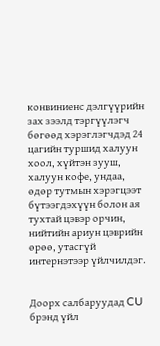конвиниенс дэлгүүрийн зах зээлд тэргүүлэгч бөгөөд хэрэглэгчдэд 24 цагийн туршид халуун хоол, хүйтэн зууш, халуун кофе, ундаа, өдөр тутмын хэрэгцээт бүтээгдэхүүн болон ая тухтай цэвэр орчин, нийтийн ариун цэврийн өрөө, утасгүй интернэтээр үйлчилдэг.


Доорх салбаруудад CU брэнд үйл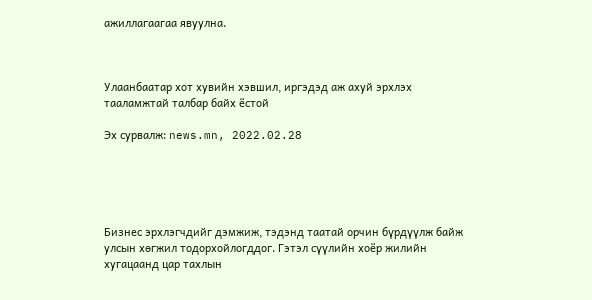ажиллагаагаа явуулна.



Улаанбаатар хот хувийн хэвшил, иргэдэд аж ахуй эрхлэх тааламжтай талбар байх ёстой

Эх сурвалж: news.mn, 2022.02.28





Бизнес эрхлэгчдийг дэмжиж, тэдэнд таатай орчин бүрдүүлж байж улсын хөгжил тодорхойлогддог. Гэтэл сүүлийн хоёр жилийн хугацаанд цар тахлын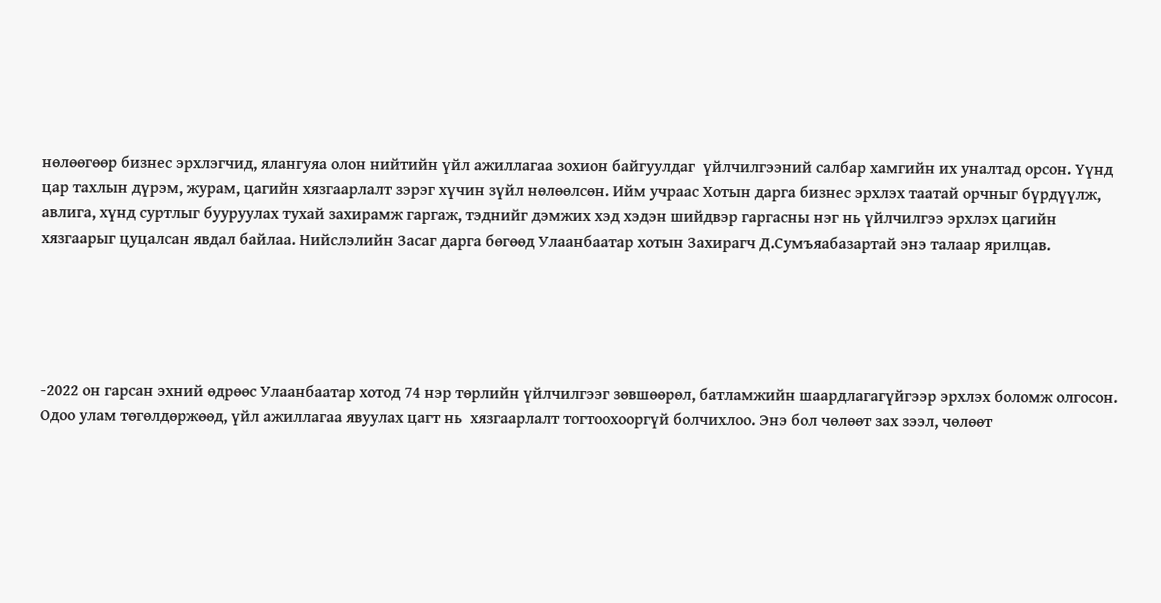нөлөөгөөр бизнес эрхлэгчид, ялангуяа олон нийтийн үйл ажиллагаа зохион байгуулдаг  үйлчилгээний салбар хамгийн их уналтад орсон. Үүнд цар тахлын дүрэм, журам, цагийн хязгаарлалт зэрэг хүчин зүйл нөлөөлсөн. Ийм учраас Хотын дарга бизнес эрхлэх таатай орчныг бүрдүүлж, авлига, хүнд суртлыг бууруулах тухай захирамж гаргаж, тэднийг дэмжих хэд хэдэн шийдвэр гаргасны нэг нь үйлчилгээ эрхлэх цагийн хязгаарыг цуцалсан явдал байлаа. Нийслэлийн Засаг дарга бөгөөд Улаанбаатар хотын Захирагч Д.Сумъяабазартай энэ талаар ярилцав.





-2022 он гарсан эхний өдрөөс Улаанбаатар хотод 74 нэр төрлийн үйлчилгээг зөвшөөрөл, батламжийн шаардлагагүйгээр эрхлэх боломж олгосон. Одоо улам төгөлдөржөөд, үйл ажиллагаа явуулах цагт нь  хязгаарлалт тогтоохооргүй болчихлоо. Энэ бол чөлөөт зах зээл, чөлөөт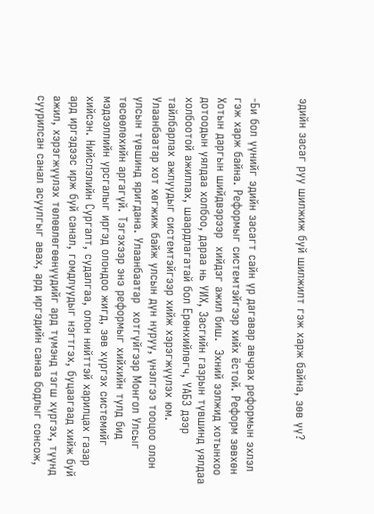эдийн засаг руу шилжиж буй шилжилт гэж харж байна, зөв үү?


-Би бол үүнийг эдийн засагт сайн үр дагавар авчрах реформын эхлэл гэж харж байна. Реформыг системтэйгээр хийх ёстой. Реформ зөвхөн Хотын даргын шийдвэрээр  хийдэг ажил биш.  Эхний ээлжид хотынхоо дотоодын уялдаа холбоо, дараа нь УИХ, Засгийн газрын түвшинд уялдаа холбоотой ажиллах, шаардлагатай бол Ерөнхийлөгч, ҮАБЗ дээр  тайлбарлах ажлуудыг системтэйгээр хийж хэрэгжүүлэх юм. Улаанбаатар хот хөгжиж байж улсын дүн нуруу, үнэлгээ тооцоо олон улсын түвшинд яригдана. Улаанбаатар  хотгүйгээр Монгол Улсыг төсөөлөхийн аргагүй. Тэгэхээр энэ реформыг хийхийн тулд бид мэдээллийн урсгалыг иргэд олондоо жигд, зөв хүргэх системийг хийсэн. Нийслэлийн Сургалт, судалгаа, олон нийттэй харилцах газар ард иргэдээс ирж буй санал, гомдлуудыг нэгтгэх, буцаагаад хийж буй ажил, хэрэгжүүлэх төлөвлөгөөнүүдийг ард түмэнд тэгш хүргэх, түүнд суурилсан санал асуулгыг авах, ард иргэдийн санаа бодлыг сонсож,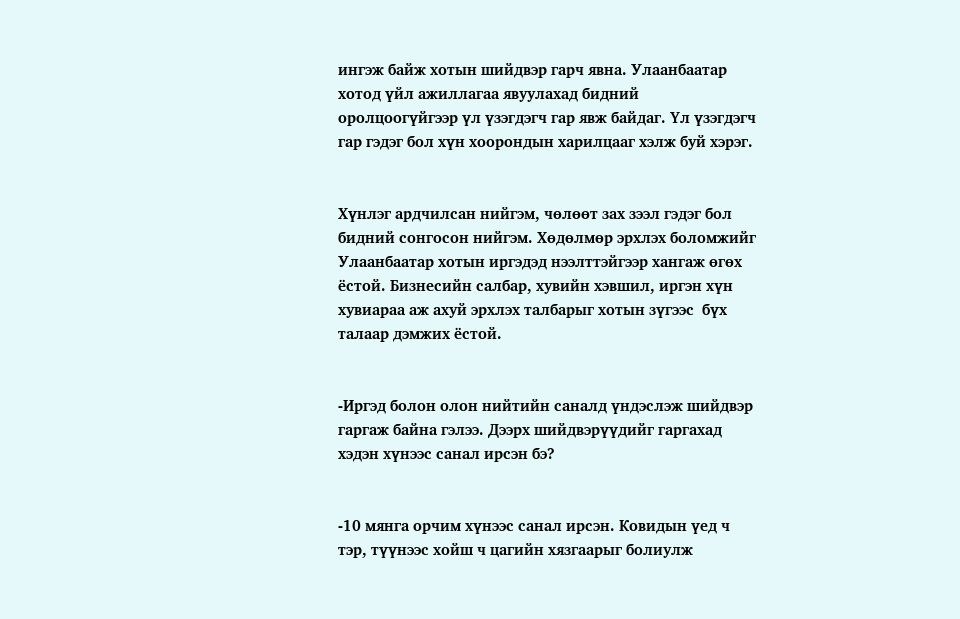ингэж байж хотын шийдвэр гарч явна. Улаанбаатар хотод үйл ажиллагаа явуулахад бидний оролцоогүйгээр үл үзэгдэгч гар явж байдаг. Үл үзэгдэгч гар гэдэг бол хүн хоорондын харилцааг хэлж буй хэрэг.


Хүнлэг ардчилсан нийгэм, чөлөөт зах зээл гэдэг бол бидний сонгосон нийгэм. Хөдөлмөр эрхлэх боломжийг Улаанбаатар хотын иргэдэд нээлттэйгээр хангаж өгөх ёстой. Бизнесийн салбар, хувийн хэвшил, иргэн хүн хувиараа аж ахуй эрхлэх талбарыг хотын зүгээс  бүх талаар дэмжих ёстой.


-Иргэд болон олон нийтийн саналд үндэслэж шийдвэр гаргаж байна гэлээ. Дээрх шийдвэрүүдийг гаргахад хэдэн хүнээс санал ирсэн бэ?


-10 мянга орчим хүнээс санал ирсэн. Ковидын үед ч тэр, түүнээс хойш ч цагийн хязгаарыг болиулж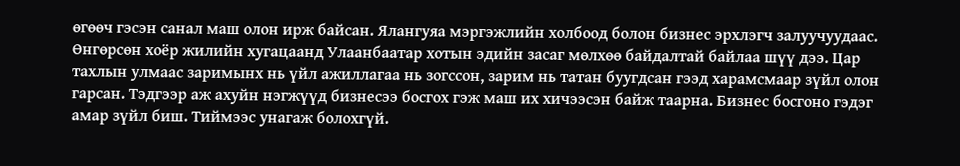өгөөч гэсэн санал маш олон ирж байсан. Ялангуяа мэргэжлийн холбоод болон бизнес эрхлэгч залуучуудаас. Өнгөрсөн хоёр жилийн хугацаанд Улаанбаатар хотын эдийн засаг мөлхөө байдалтай байлаа шүү дээ. Цар тахлын улмаас заримынх нь үйл ажиллагаа нь зогссон, зарим нь татан буугдсан гээд харамсмаар зүйл олон гарсан. Тэдгээр аж ахуйн нэгжүүд бизнесээ босгох гэж маш их хичээсэн байж таарна. Бизнес босгоно гэдэг амар зүйл биш. Тиймээс унагаж болохгүй.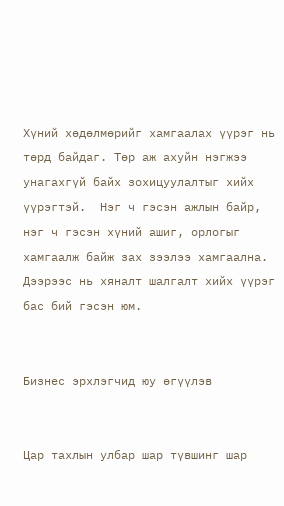Хүний хөдөлмөрийг хамгаалах үүрэг нь төрд байдаг. Төр аж ахуйн нэгжээ унагахгүй байх зохицуулалтыг хийх үүрэгтэй.  Нэг ч гэсэн ажлын байр, нэг ч гэсэн хүний ашиг, орлогыг хамгаалж байж зах зээлээ хамгаална. Дээрээс нь хяналт шалгалт хийх үүрэг бас бий гэсэн юм.


Бизнес эрхлэгчид юу өгүүлэв


Цар тахлын улбар шар түвшинг шар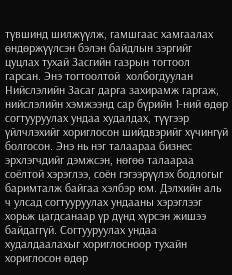түвшинд шилжүүлж, гамшгаас хамгаалах өндөржүүлсэн бэлэн байдлын зэргийг цуцлах тухай Засгийн газрын тогтоол гарсан. Энэ тогтоолтой  холбогдуулан Нийслэлийн Засаг дарга захирамж гаргаж, нийслэлийн хэмжээнд сар бүрийн 1-ний өдөр согтууруулах ундаа худалдах, түүгээр үйлчлэхийг хориглосон шийдвэрийг хүчингүй болгосон. Энэ нь нэг талаараа бизнес эрхлэгчдийг дэмжсэн, нөгөө талаараа соёлтой хэрэглээ, соён гэгээрүүлэх бодлогыг баримталж байгаа хэлбэр юм. Дэлхийн аль ч улсад согтууруулах ундааны хэрэглээг хорьж цагдсанаар үр дүнд хүрсэн жишээ байдаггүй. Согтууруулах ундаа худалдаалахыг хориглосноор тухайн хориглосон өдөр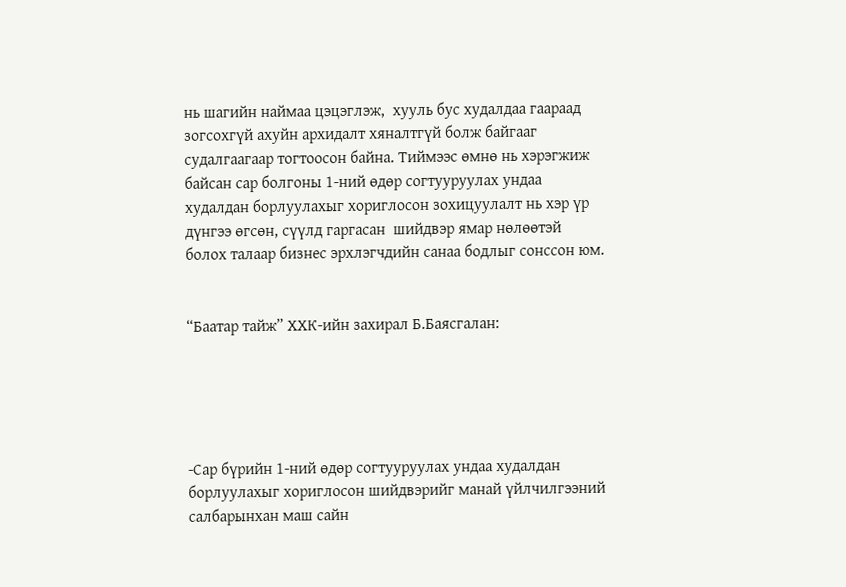нь шагийн наймаа цэцэглэж,  хууль бус худалдаа гаараад зогсохгүй ахуйн архидалт хяналтгүй болж байгааг судалгаагаар тогтоосон байна. Тиймээс өмнө нь хэрэгжиж байсан сар болгоны 1-ний өдөр согтууруулах ундаа худалдан борлуулахыг хориглосон зохицуулалт нь хэр үр дүнгээ өгсөн, сүүлд гаргасан  шийдвэр ямар нөлөөтэй болох талаар бизнес эрхлэгчдийн санаа бодлыг сонссон юм.


“Баатар тайж” ХХК-ийн захирал Б.Баясгалан:





-Сар бүрийн 1-ний өдөр согтууруулах ундаа худалдан борлуулахыг хориглосон шийдвэрийг манай үйлчилгээний салбарынхан маш сайн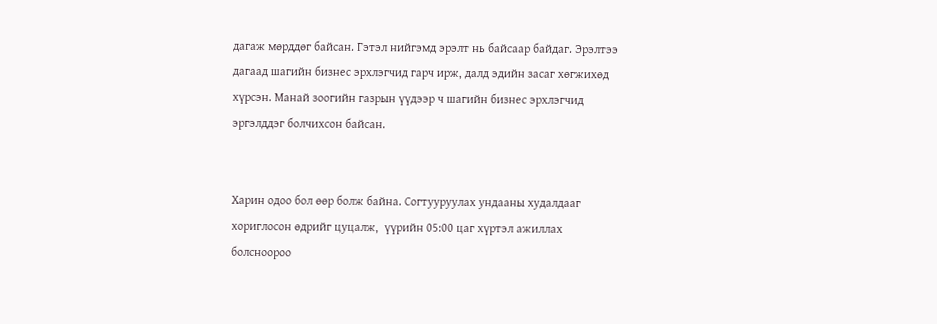дагаж мөрддөг байсан. Гэтэл нийгэмд эрэлт нь байсаар байдаг. Эрэлтээ дагаад шагийн бизнес эрхлэгчид гарч ирж, далд эдийн засаг хөгжихөд хүрсэн. Манай зоогийн газрын үүдээр ч шагийн бизнес эрхлэгчид эргэлддэг болчихсон байсан.


Харин одоо бол өөр болж байна. Согтууруулах ундааны худалдааг хориглосон өдрийг цуцалж,  үүрийн 05:00 цаг хүртэл ажиллах болсноороо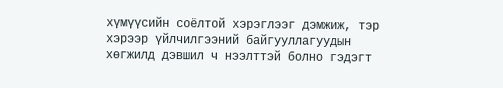хүмүүсийн соёлтой хэрэглээг дэмжиж, тэр хэрээр үйлчилгээний байгууллагуудын хөгжилд дэвшил ч нээлттэй болно гэдэгт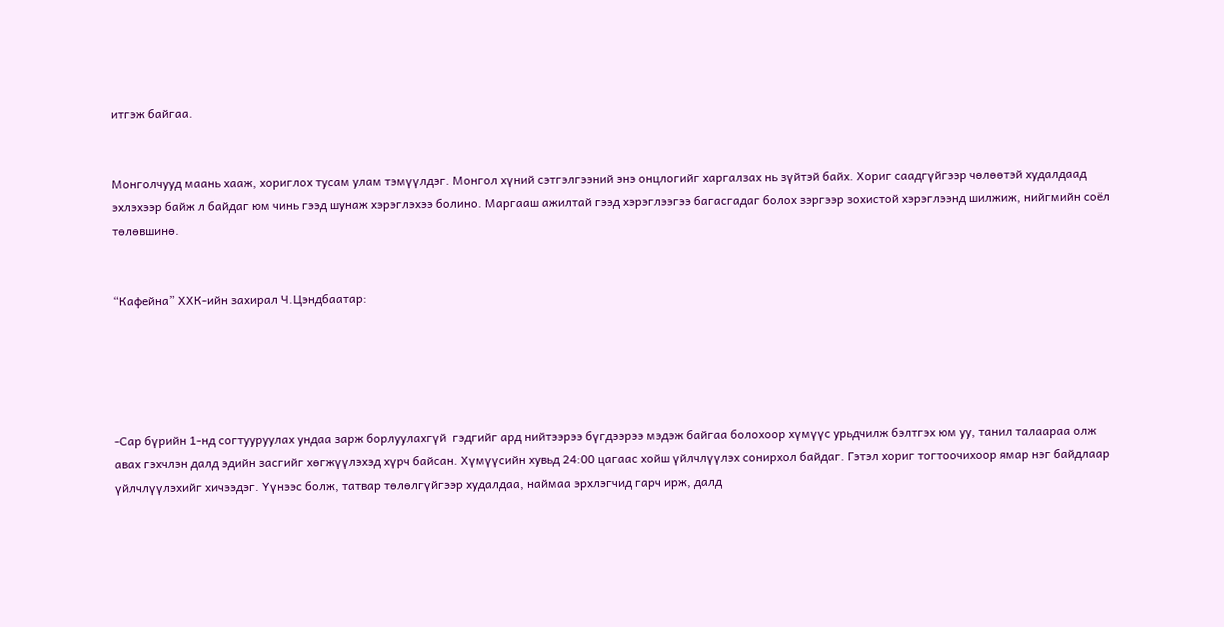итгэж байгаа.


Монголчууд маань хааж, хориглох тусам улам тэмүүлдэг. Монгол хүний сэтгэлгээний энэ онцлогийг харгалзах нь зүйтэй байх. Хориг саадгүйгээр чөлөөтэй худалдаад  эхлэхээр байж л байдаг юм чинь гээд шунаж хэрэглэхээ болино. Маргааш ажилтай гээд хэрэглээгээ багасгадаг болох зэргээр зохистой хэрэглээнд шилжиж, нийгмийн соёл төлөвшинө.


“Кафейна” ХХК-ийн захирал Ч.Цэндбаатар:





-Сар бүрийн 1-нд согтууруулах ундаа зарж борлуулахгүй  гэдгийг ард нийтээрээ бүгдээрээ мэдэж байгаа болохоор хүмүүс урьдчилж бэлтгэх юм уу, танил талаараа олж авах гэхчлэн далд эдийн засгийг хөгжүүлэхэд хүрч байсан. Хүмүүсийн хувьд 24:00 цагаас хойш үйлчлүүлэх сонирхол байдаг. Гэтэл хориг тогтоочихоор ямар нэг байдлаар үйлчлүүлэхийг хичээдэг. Үүнээс болж, татвар төлөлгүйгээр худалдаа, наймаа эрхлэгчид гарч ирж, далд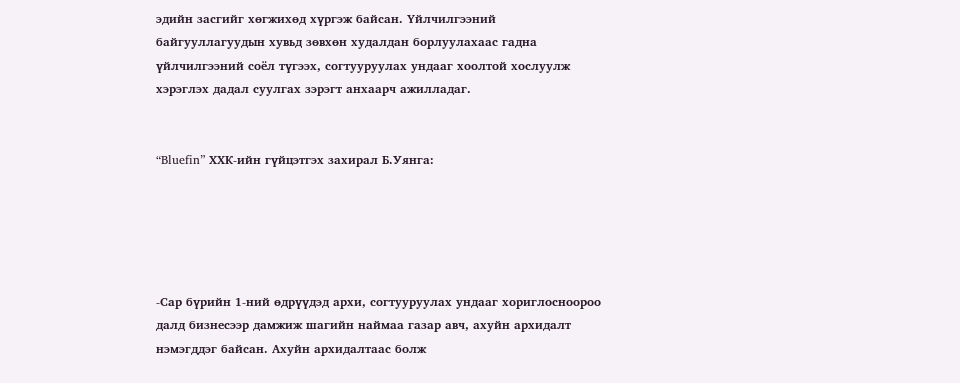эдийн засгийг хөгжихөд хүргэж байсан. Үйлчилгээний байгууллагуудын хувьд зөвхөн худалдан борлуулахаас гадна үйлчилгээний соёл түгээх, согтууруулах ундааг хоолтой хослуулж хэрэглэх дадал суулгах зэрэгт анхаарч ажилладаг.


“Bluefin” ХХК-ийн гүйцэтгэх захирал Б.Уянга:





-Сар бүрийн 1-ний өдрүүдэд архи, согтууруулах ундааг хориглосноороо далд бизнесээр дамжиж шагийн наймаа газар авч, ахуйн архидалт нэмэгддэг байсан. Ахуйн архидалтаас болж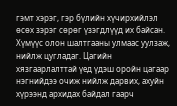гэмт хэрэг, гэр бүлийн хүчирхийлэл өсөх зэрэг сөрөг үзэгдлүүд их байсан. Хүмүүс олон шалтгааны улмаас уулзаж, нийлж цугладаг. Цагийн хязгаарлалттай үед үдэш оройн цагаар нэгнийдээ очиж нийлж дарвих, ахуйн хүрээнд архидах байдал гаарч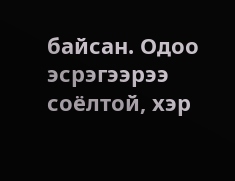байсан. Одоо эсрэгээрээ соёлтой, хэр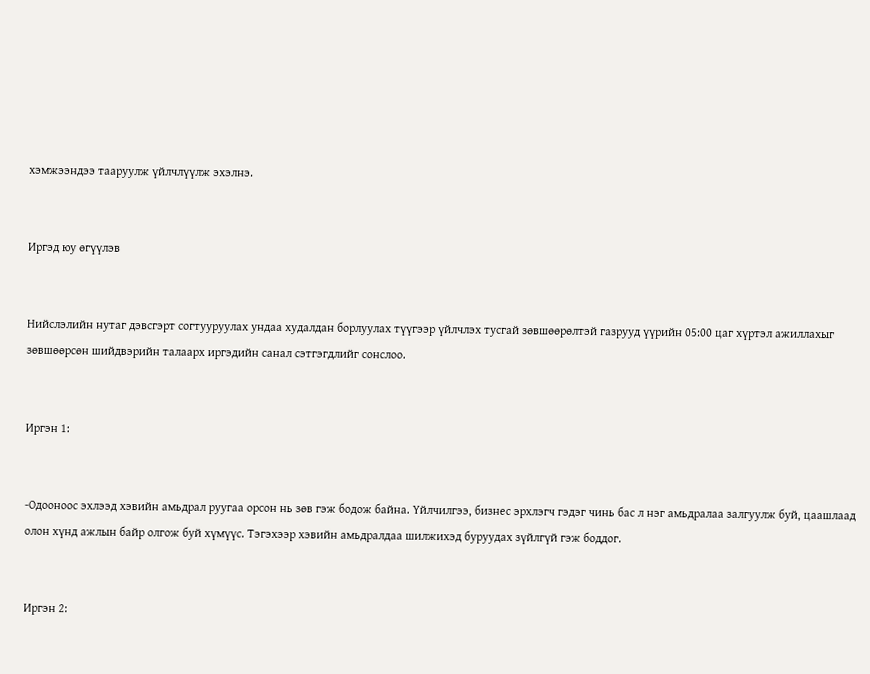хэмжээндээ тааруулж үйлчлүүлж эхэлнэ.


Иргэд юу өгүүлэв


Нийслэлийн нутаг дэвсгэрт согтууруулах ундаа худалдан борлуулах түүгээр үйлчлэх тусгай зөвшөөрөлтэй газрууд үүрийн 05:00 цаг хүртэл ажиллахыг зөвшөөрсөн шийдвэрийн талаарх иргэдийн санал сэтгэгдлийг сонслоо.


Иргэн 1:


-Одооноос эхлээд хэвийн амьдрал руугаа орсон нь зөв гэж бодож байна. Үйлчилгээ, бизнес эрхлэгч гэдэг чинь бас л нэг амьдралаа залгуулж буй, цаашлаад олон хүнд ажлын байр олгож буй хүмүүс. Тэгэхээр хэвийн амьдралдаа шилжихэд буруудах зүйлгүй гэж боддог.


Иргэн 2: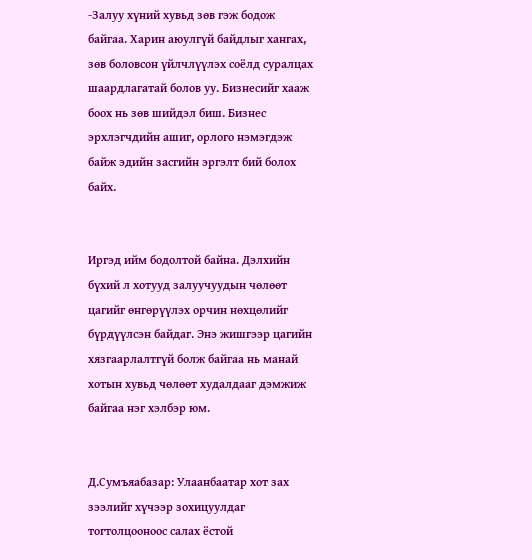-Залуу хүний хувьд зөв гэж бодож байгаа. Харин аюулгүй байдлыг хангах, зөв боловсон үйлчлүүлэх соёлд суралцах шаардлагатай болов уу. Бизнесийг хааж боох нь зөв шийдэл биш. Бизнес эрхлэгчдийн ашиг, орлого нэмэгдэж байж эдийн засгийн эргэлт бий болох байх.


Иргэд ийм бодолтой байна. Дэлхийн бүхий л хотууд залуучуудын чөлөөт цагийг өнгөрүүлэх орчин нөхцөлийг бүрдүүлсэн байдаг. Энэ жишгээр цагийн хязгаарлалтгүй болж байгаа нь манай хотын хувьд чөлөөт худалдааг дэмжиж байгаа нэг хэлбэр юм.


Д.Сумъяабазар: Улаанбаатар хот зах зээлийг хүчээр зохицуулдаг тогтолцооноос салах ёстой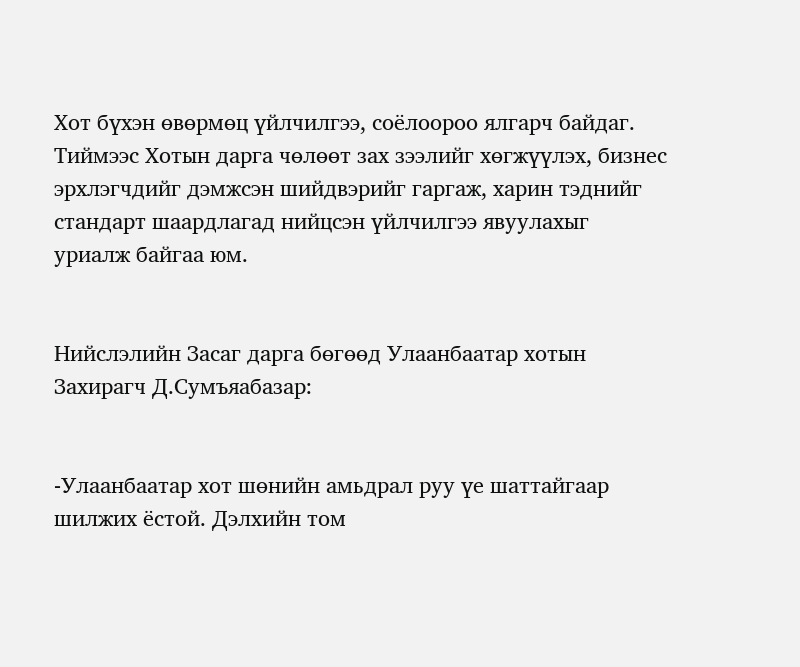Хот бүхэн өвөрмөц үйлчилгээ, соёлоороо ялгарч байдаг. Тиймээс Хотын дарга чөлөөт зах зээлийг хөгжүүлэх, бизнес эрхлэгчдийг дэмжсэн шийдвэрийг гаргаж, харин тэднийг стандарт шаардлагад нийцсэн үйлчилгээ явуулахыг уриалж байгаа юм.


Нийслэлийн Засаг дарга бөгөөд Улаанбаатар хотын Захирагч Д.Сумъяабазар:


-Улаанбаатар хот шөнийн амьдрал руу үе шаттайгаар шилжих ёстой. Дэлхийн том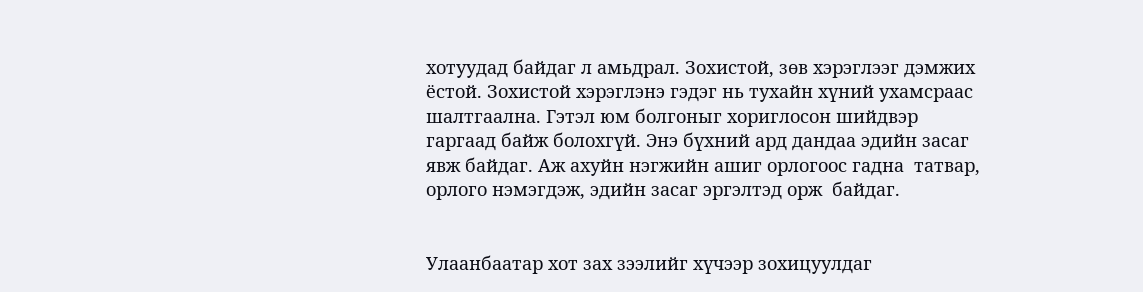хотуудад байдаг л амьдрал. Зохистой, зөв хэрэглээг дэмжих ёстой. Зохистой хэрэглэнэ гэдэг нь тухайн хүний ухамсраас шалтгаална. Гэтэл юм болгоныг хориглосон шийдвэр гаргаад байж болохгүй. Энэ бүхний ард дандаа эдийн засаг явж байдаг. Аж ахуйн нэгжийн ашиг орлогоос гадна  татвар, орлого нэмэгдэж, эдийн засаг эргэлтэд орж  байдаг.


Улаанбаатар хот зах зээлийг хүчээр зохицуулдаг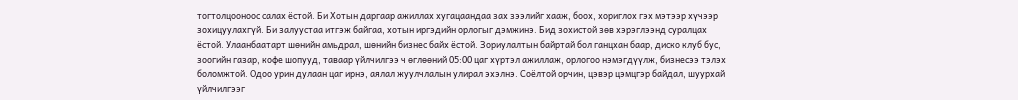тогтолцооноос салах ёстой. Би Хотын даргаар ажиллах хугацаандаа зах зээлийг хааж, боох, хориглох гэх мэтээр хүчээр зохицуулахгүй. Би залуустаа итгэж байгаа, хотын иргэдийн орлогыг дэмжинэ. Бид зохистой зөв хэрэглээнд суралцах ёстой. Улаанбаатарт шөнийн амьдрал, шөнийн бизнес байх ёстой. Зориулалтын байртай бол ганцхан баар, диско клуб бус, зоогийн газар, кофе шопууд, таваар үйлчилгээ ч өглөөний 05:00 цаг хүртэл ажиллаж, орлогоо нэмэгдүүлж, бизнесээ тэлэх боломжтой. Одоо урин дулаан цаг ирнэ, аялал жуулчлалын улирал эхэлнэ. Соёлтой орчин, цэвэр цэмцгэр байдал, шуурхай үйлчилгээг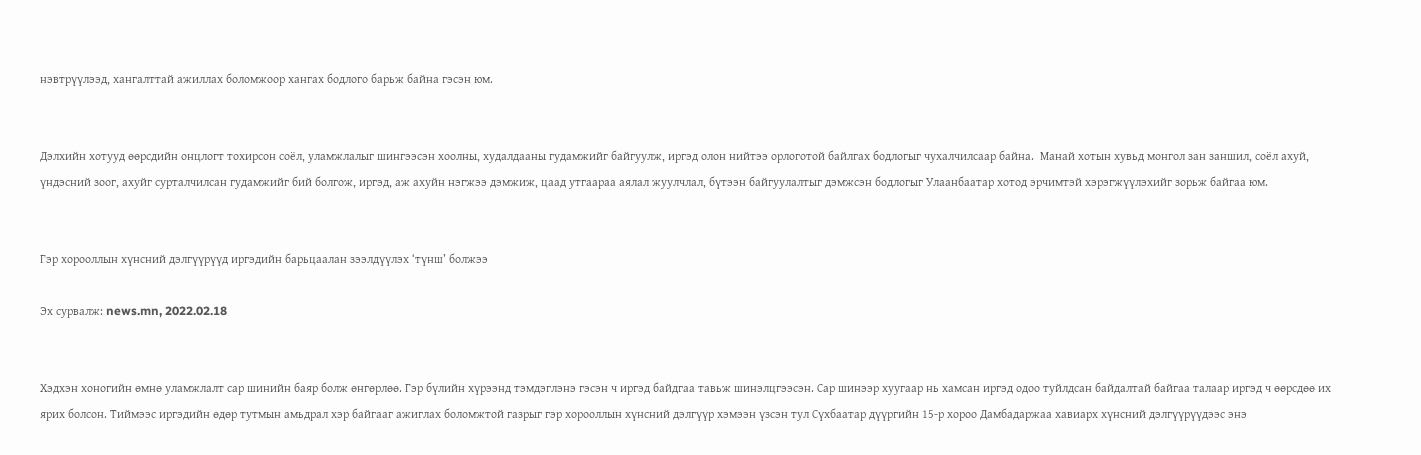нэвтрүүлээд, хангалттай ажиллах боломжоор хангах бодлого барьж байна гэсэн юм.


Дэлхийн хотууд өөрсдийн онцлогт тохирсон соёл, уламжлалыг шингээсэн хоолны, худалдааны гудамжийг байгуулж, иргэд олон нийтээ орлоготой байлгах бодлогыг чухалчилсаар байна.  Манай хотын хувьд монгол зан заншил, соёл ахуй, үндэсний зоог, ахуйг сурталчилсан гудамжийг бий болгож, иргэд, аж ахуйн нэгжээ дэмжиж, цаад утгаараа аялал жуулчлал, бүтээн байгуулалтыг дэмжсэн бодлогыг Улаанбаатар хотод эрчимтэй хэрэгжүүлэхийг зорьж байгаа юм.


Гэр хорооллын хүнсний дэлгүүрүүд иргэдийн барьцаалан зээлдүүлэх ‘түнш’ болжээ

Эх сурвалж: news.mn, 2022.02.18


Хэдхэн хоногийн өмнө уламжлалт сар шинийн баяр болж өнгөрлөө. Гэр бүлийн хүрээнд тэмдэглэнэ гэсэн ч иргэд байдгаа тавьж шинэлцгээсэн. Сар шинээр хуугаар нь хамсан иргэд одоо туйлдсан байдалтай байгаа талаар иргэд ч өөрсдөө их ярих болсон. Тиймээс иргэдийн өдөр тутмын амьдрал хэр байгааг ажиглах боломжтой газрыг гэр хорооллын хүнсний дэлгүүр хэмээн үзсэн тул Сүхбаатар дүүргийн 15-р хороо Дамбадаржаа хавиарх хүнсний дэлгүүрүүдээс энэ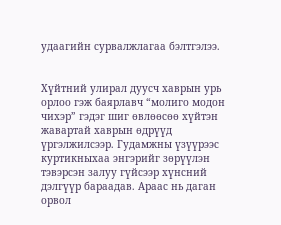удаагийн сурвалжлагаа бэлтгэлээ.


Хүйтний улирал дуусч хаврын урь орлоо гэж баярлавч “молиго модон чихэр” гэдэг шиг өвлөөсөө хүйтэн жавартай хаврын өдрүүд үргэлжилсээр. Гудамжны үзүүрээс куртикныхаа энгэрийг зөрүүлэн тэвэрсэн залуу гүйсээр хүнсний дэлгүүр бараадав. Араас нь даган орвол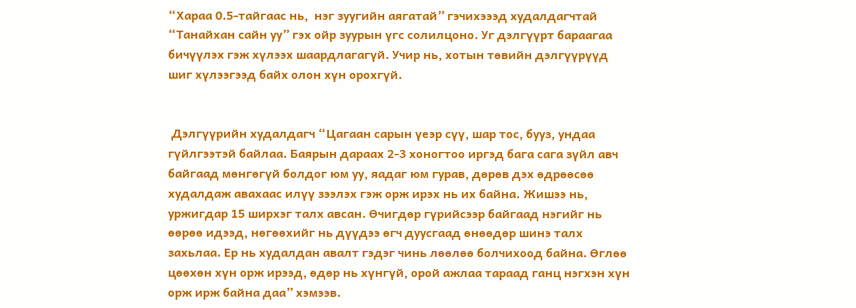“Хараа 0.5-тайгаас нь,  нэг зуугийн аягатай” гэчихэээд худалдагчтай “Танайхан сайн уу” гэх ойр зуурын үгс солилцоно. Уг дэлгүүрт бараагаа бичүүлэх гэж хүлээх шаардлагагүй. Учир нь, хотын төвийн дэлгүүрүүд шиг хүлээгээд байх олон хүн орохгүй.


 Дэлгүүрийн худалдагч “Цагаан сарын үеэр сүү, шар тос, бууз, ундаа гүйлгээтэй байлаа. Баярын дараах 2-3 хоногтоо иргэд бага сага зүйл авч байгаад мөнгөгүй болдог юм уу, яадаг юм гурав, дөрөв дэх өдрөөсөө худалдаж авахаас илүү зээлэх гэж орж ирэх нь их байна. Жишээ нь, уржигдар 15 ширхэг талх авсан. Өчигдөр гүрийсээр байгаад нэгийг нь өөрөө идээд, нөгөөхийг нь дүүдээ өгч дуусгаад өнөөдөр шинэ талх захьлаа. Ер нь худалдан авалт гэдэг чинь лөөлөө болчихоод байна. Өглөө цөөхөн хүн орж ирээд, өдөр нь хүнгүй, орой ажлаа тараад ганц нэгхэн хүн орж ирж байна даа” хэмээв.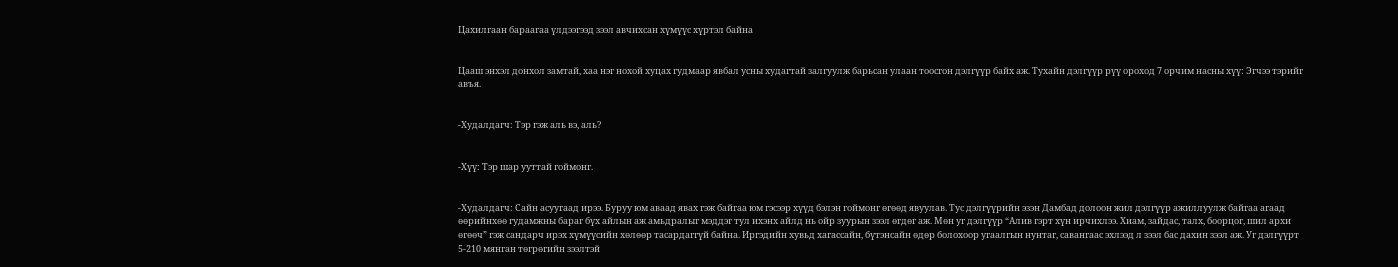Цахилгаан бараагаа үлдээгээд зээл авчихсан хүмүүс хүртэл байна


Цааш энхэл донхол замтай, хаа нэг нохой хуцах гудмаар явбал усны худагтай залгуулж барьсан улаан тоосгон дэлгүүр байх аж. Тухайн дэлгүүр рүү ороход 7 орчим насны хүү: Эгчээ тэрийг авъя.


-Худалдагч: Тэр гэж аль вэ, аль?


-Хүү: Тэр шар ууттай гоймонг.


-Худалдагч: Сайн асуугаад ирээ. Буруу юм аваад явах гэж байгаа юм гэсээр хүүд бэлэн гоймонг өгөөд явуулав. Тус дэлгүүрийн эзэн Дамбад долоон жил дэлгүүр ажиллуулж байгаа агаад өөрийнхөө гудамжны бараг бүх айлын аж амьдралыг мэддэг тул ихэнх айлд нь ойр зуурын зээл өгдөг аж. Мөн уг дэлгүүр “Алив гэрт хүн ирчихлээ. Хиам, зайдас, талх, боорцог, шил архи өгөөч” гэж сандарч ирэх хүмүүсийн хөлөөр тасардаггүй байна. Иргэдийн хувьд хагассайн, бүтэнсайн өдөр болохоор угаалгын нунтаг, савангаас эхлээд л зээл бас дахин зээл аж. Уг дэлгүүрт 5-210 мянган төгрөгийн зээлтэй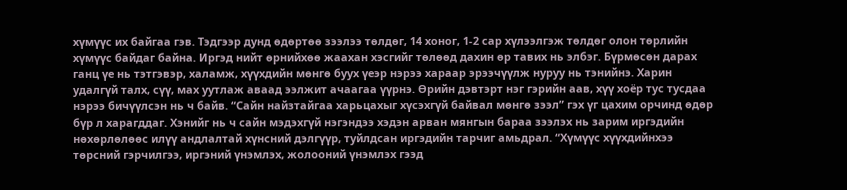хүмүүс их байгаа гэв. Тэдгээр дунд өдөртөө зээлээ төлдөг, 14 хоног, 1-2 сар хүлээлгэж төлдөг олон төрлийн хүмүүс байдаг байна. Иргэд нийт өрнийхөө жаахан хэсгийг төлөөд дахин өр тавих нь элбэг. Бүрмөсөн дарах ганц үе нь тэтгэвэр, халамж, хүүхдийн мөнгө буух үеэр нэрээ хараар эрээчүүлж нуруу нь тэнийнэ. Харин удалгүй талх, сүү, мах уутлаж аваад ээлжит ачаагаа үүрнэ. Өрийн дэвтэрт нэг гэрийн аав, хүү хоёр тус тусдаа нэрээ бичүүлсэн нь ч байв. “Сайн найзтайгаа харьцахыг хүсэхгүй байвал мөнгө зээл” гэх үг цахим орчинд өдөр бүр л харагддаг. Хэнийг нь ч сайн мэдэхгүй нэгэндээ хэдэн арван мянгын бараа зээлэх нь зарим иргэдийн нөхөрлөлөөс илүү андлалтай хүнсний дэлгүүр, туйлдсан иргэдийн тарчиг амьдрал. “Хүмүүс хүүхдийнхээ төрсний гэрчилгээ, иргэний үнэмлэх, жолооний үнэмлэх гээд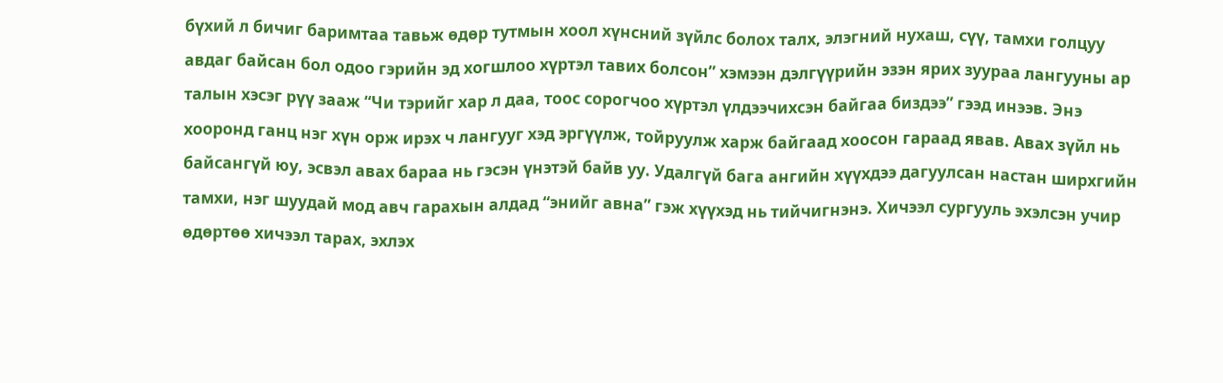бүхий л бичиг баримтаа тавьж өдөр тутмын хоол хүнсний зүйлс болох талх, элэгний нухаш, сүү, тамхи голцуу авдаг байсан бол одоо гэрийн эд хогшлоо хүртэл тавих болсон” хэмээн дэлгүүрийн эзэн ярих зуураа лангууны ар талын хэсэг рүү зааж “Чи тэрийг хар л даа, тоос сорогчоо хүртэл үлдээчихсэн байгаа биздээ” гээд инээв. Энэ хооронд ганц нэг хүн орж ирэх ч лангууг хэд эргүүлж, тойруулж харж байгаад хоосон гараад явав. Авах зүйл нь байсангүй юу, эсвэл авах бараа нь гэсэн үнэтэй байв уу. Удалгүй бага ангийн хүүхдээ дагуулсан настан ширхгийн тамхи, нэг шуудай мод авч гарахын алдад “энийг авна” гэж хүүхэд нь тийчигнэнэ. Хичээл сургууль эхэлсэн учир өдөртөө хичээл тарах, эхлэх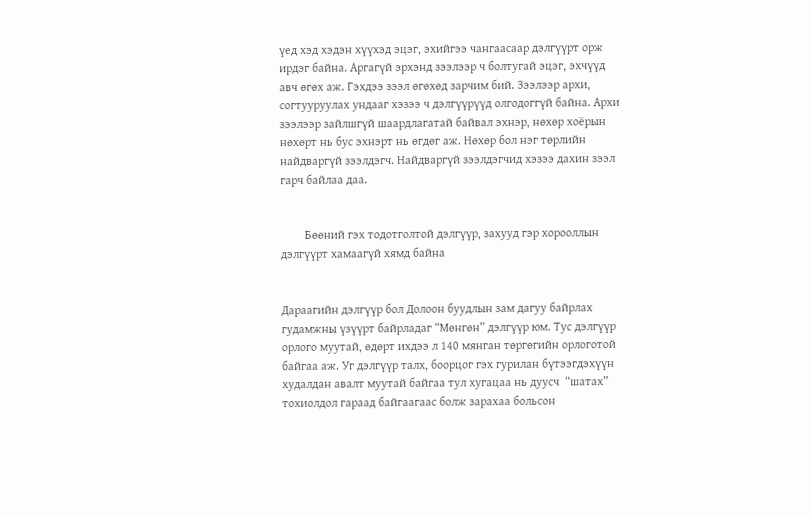үед хэд хэдэн хүүхэд эцэг, эхийгээ чангаасаар дэлгүүрт орж ирдэг байна. Аргагүй эрхэнд зээлээр ч болтугай эцэг, эхчүүд авч өгөх аж. Гэхдээ зээл өгөхөд зарчим бий. Зээлээр архи, согтууруулах ундааг хэзээ ч дэлгүүрүүд олгодоггүй байна. Архи зээлээр зайлшгүй шаардлагатай байвал эхнэр, нөхөр хоёрын нөхөрт нь бус эхнэрт нь өгдөг аж. Нөхөр бол нэг төрлийн найдваргүй зээлдэгч. Найдваргүй зээлдэгчид хэзээ дахин зээл гарч байлаа даа.


        Бөөний гэх тодотголтой дэлгүүр, захууд гэр хорооллын дэлгүүрт хамаагүй хямд байна


Дараагийн дэлгүүр бол Долоон буудлын зам дагуу байрлах гудамжны үзүүрт байрладаг “Мөнгөн” дэлгүүр юм. Тус дэлгүүр орлого муутай, өдөрт ихдээ л 140 мянган төргөгийн орлоготой байгаа аж. Уг дэлгүүр талх, боорцог гэх гурилан бүтээгдэхүүн худалдан авалт муутай байгаа тул хугацаа нь дуусч  “шатах” тохиолдол гараад байгаагаас болж зарахаа больсон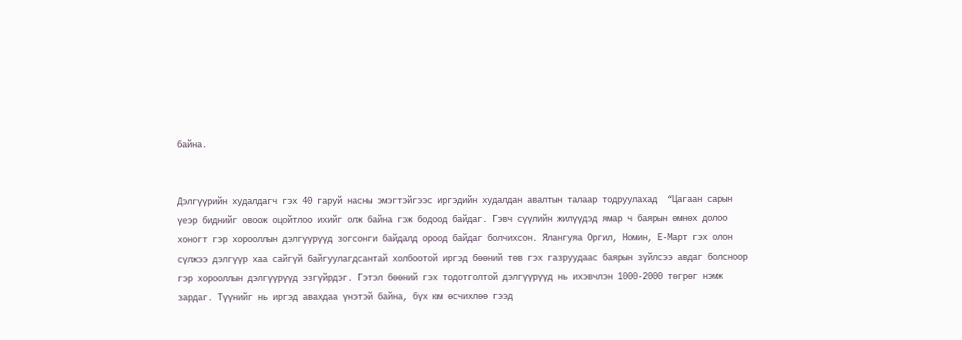байна.


Дэлгүүрийн худалдагч гэх 40 гаруй насны эмэгтэйгээс иргэдийн худалдан авалтын талаар тодруулахад  “Цагаан сарын үеэр биднийг овоож оцойтлоо ихийг олж байна гэж бодоод байдаг. Гэвч сүүлийн жилүүдэд ямар ч баярын өмнөх долоо хоногт гэр хорооллын дэлгүүрүүд зогсонги байдалд ороод байдаг болчихсон. Ялангуяа Оргил, Номин, Е-Март гэх олон сүлжээ дэлгүүр хаа сайгүй байгуулагдсантай холбоотой иргэд бөөний төв гэх газруудаас баярын зүйлсээ авдаг болсноор гэр хорооллын дэлгүүрүүд эзгүйрдэг. Гэтэл бөөний гэх тодотголтой дэлгүүрүүд нь ихэвчлэн 1000-2000 төгрөг нэмж зардаг. Түүнийг нь иргэд авахдаа үнэтэй байна, бүх юм өсчихлөө гээд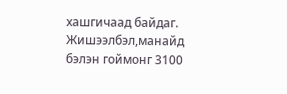хашгичаад байдаг. Жишээлбэл,манайд бэлэн гоймонг 3100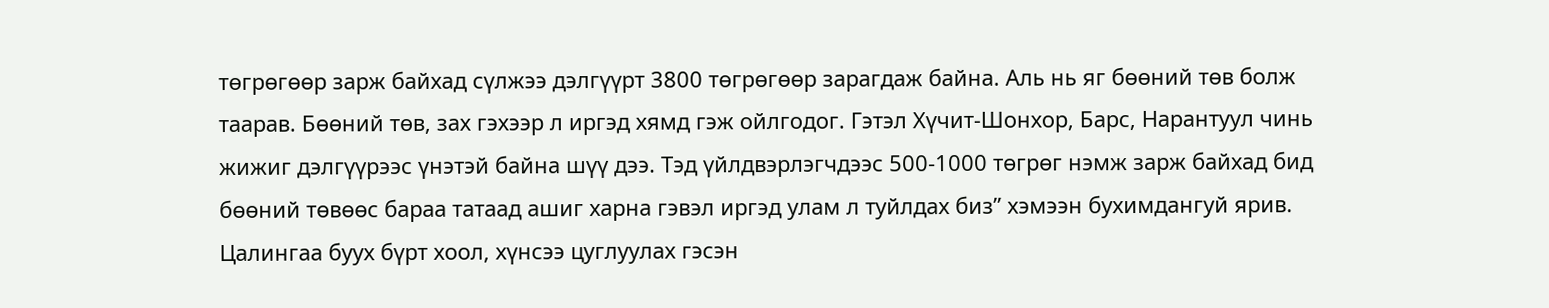төгрөгөөр зарж байхад сүлжээ дэлгүүрт 3800 төгрөгөөр зарагдаж байна. Аль нь яг бөөний төв болж таарав. Бөөний төв, зах гэхээр л иргэд хямд гэж ойлгодог. Гэтэл Хүчит-Шонхор, Барс, Нарантуул чинь жижиг дэлгүүрээс үнэтэй байна шүү дээ. Тэд үйлдвэрлэгчдээс 500-1000 төгрөг нэмж зарж байхад бид бөөний төвөөс бараа татаад ашиг харна гэвэл иргэд улам л туйлдах биз” хэмээн бухимдангуй ярив. Цалингаа буух бүрт хоол, хүнсээ цуглуулах гэсэн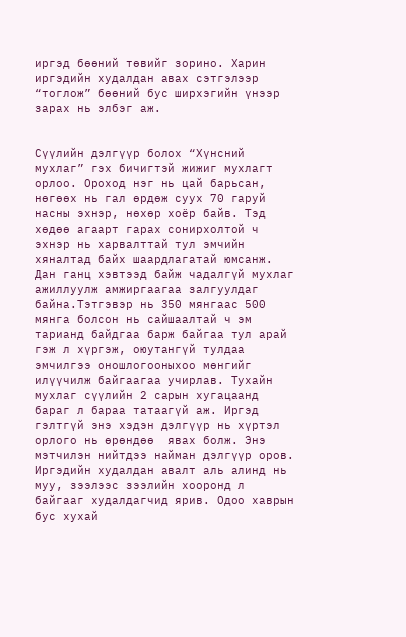иргэд бөөний төвийг зорино. Харин иргэдийн худалдан авах сэтгэлээр “тоглож” бөөний бус ширхэгийн үнээр зарах нь элбэг аж.


Сүүлийн дэлгүүр болох “Хүнсний мухлаг” гэх бичигтэй жижиг мухлагт орлоо. Ороход нэг нь цай барьсан, нөгөөх нь гал өрдөж суух 70 гаруй насны эхнэр, нөхөр хоёр байв. Тэд хөдөө агаарт гарах сонирхолтой ч эхнэр нь харвалттай тул эмчийн хяналтад байх шаардлагатай юмсанж. Дан ганц хэвтээд байж чадалгүй мухлаг ажиллуулж амжиргаагаа залгуулдаг байна.Тэтгэвэр нь 350 мянгаас 500 мянга болсон нь сайшаалтай ч эм тарианд байдгаа барж байгаа тул арай гэж л хүргэж, оюутангүй тулдаа эмчилгээ оношлогооныхоо мөнгийг илүүчилж байгаагаа учирлав. Тухайн мухлаг сүүлийн 2 сарын хугацаанд бараг л бараа татаагүй аж. Иргэд гэлтгүй энэ хэдэн дэлгүүр нь хүртэл орлого нь өрөндөө  явах болж. Энэ мэтчилэн нийтдээ найман дэлгүүр оров. Иргэдийн худалдан авалт аль алинд нь муу, зээлээс зээлийн хооронд л байгааг худалдагчид ярив. Одоо хаврын бус хухай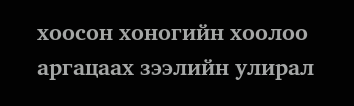хоосон хоногийн хоолоо аргацаах зээлийн улирал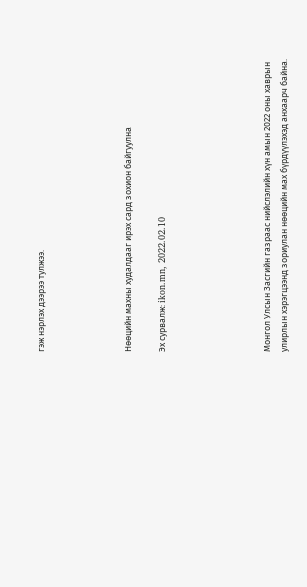гэж нэрлэх дээрээ тулжээ.




Нөөцийн махны худалдааг ирэх сард зохион байгуулна

Эх сурвалж: ikon.mn, 2022.02.10





Монгол Улсын Засгийн газраас нийслэлийн хүн амын 2022 оны хаврын улирлын хэрэгцээнд зориулан нөөцийн мах бүрдүүлэхэд анхаарч байна.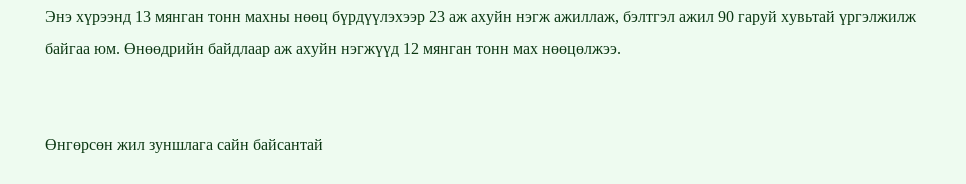Энэ хүрээнд 13 мянган тонн махны нөөц бүрдүүлэхээр 23 аж ахуйн нэгж ажиллаж, бэлтгэл ажил 90 гаруй хувьтай үргэлжилж байгаа юм. Өнөөдрийн байдлаар аж ахуйн нэгжүүд 12 мянган тонн мах нөөцөлжээ.


Өнгөрсөн жил зуншлага сайн байсантай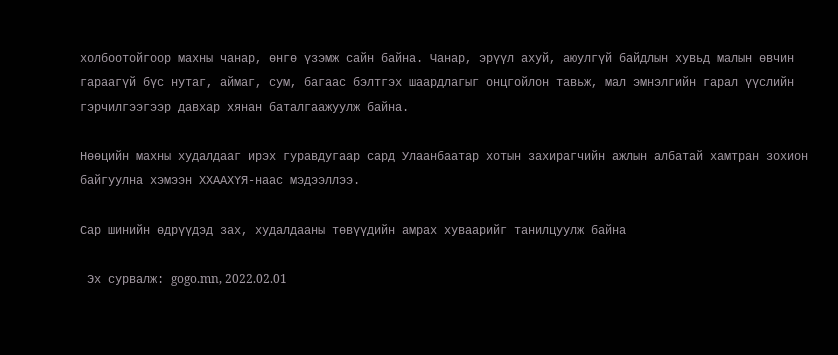холбоотойгоор махны чанар, өнгө үзэмж сайн байна. Чанар, эрүүл ахуй, аюулгүй байдлын хувьд малын өвчин гараагүй бүс нутаг, аймаг, сум, багаас бэлтгэх шаардлагыг онцгойлон тавьж, мал эмнэлгийн гарал үүслийн гэрчилгээгээр давхар хянан баталгаажуулж байна.

Нөөцийн махны худалдааг ирэх гуравдугаар сард Улаанбаатар хотын захирагчийн ажлын албатай хамтран зохион байгуулна хэмээн ХХААХҮЯ-наас мэдээллээ.

Сар шинийн өдрүүдэд зах, худалдааны төвүүдийн амрах хуваарийг танилцуулж байна

 Эх сурвалж: gogo.mn, 2022.02.01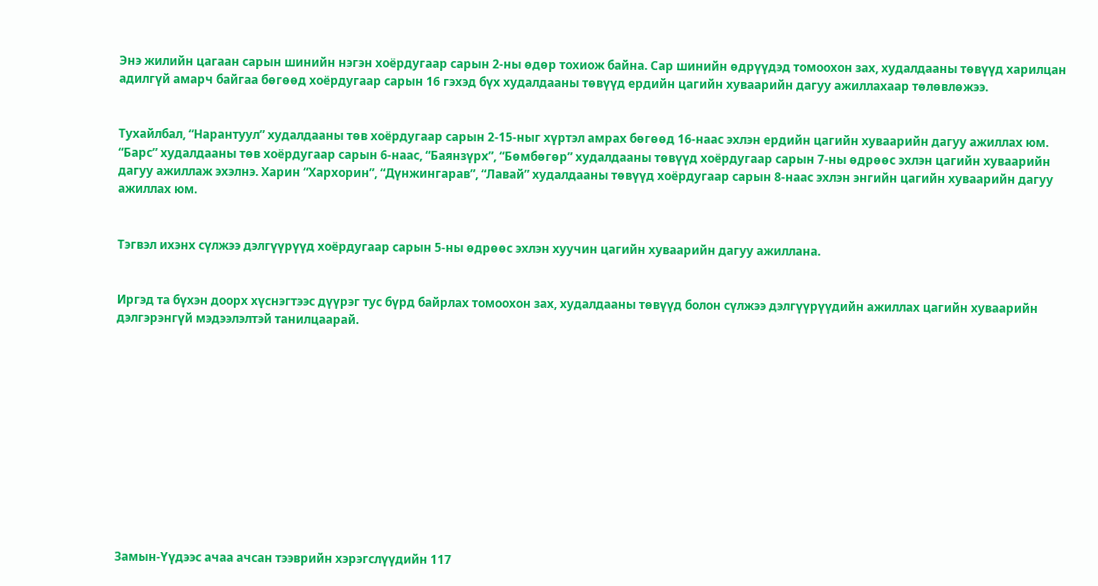Энэ жилийн цагаан сарын шинийн нэгэн хоёрдугаар сарын 2-ны өдөр тохиож байна. Сар шинийн өдрүүдэд томоохон зах, худалдааны төвүүд харилцан адилгүй амарч байгаа бөгөөд хоёрдугаар сарын 16 гэхэд бүх худалдааны төвүүд ердийн цагийн хуваарийн дагуу ажиллахаар төлөвлөжээ.


Тухайлбал, “Нарантуул” худалдааны төв хоёрдугаар сарын 2-15-ныг хүртэл амрах бөгөөд 16-наас эхлэн ердийн цагийн хуваарийн дагуу ажиллах юм. “Барс” худалдааны төв хоёрдугаар сарын 6-наас, “Баянзүрх”, “Бөмбөгөр” худалдааны төвүүд хоёрдугаар сарын 7-ны өдрөөс эхлэн цагийн хуваарийн дагуу ажиллаж эхэлнэ. Харин “Хархорин”, “Дүнжингарав”, “Лавай” худалдааны төвүүд хоёрдугаар сарын 8-наас эхлэн энгийн цагийн хуваарийн дагуу ажиллах юм.


Тэгвэл ихэнх сүлжээ дэлгүүрүүд хоёрдугаар сарын 5-ны өдрөөс эхлэн хуучин цагийн хуваарийн дагуу ажиллана.


Иргэд та бүхэн доорх хүснэгтээс дүүрэг тус бүрд байрлах томоохон зах, худалдааны төвүүд болон сүлжээ дэлгүүрүүдийн ажиллах цагийн хуваарийн дэлгэрэнгүй мэдээлэлтэй танилцаарай.












Замын-Үүдээс ачаа ачсан тээврийн хэрэгслүүдийн 117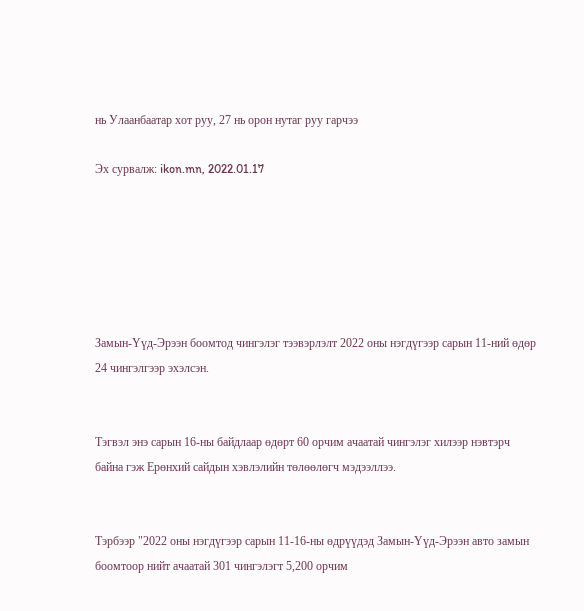нь Улаанбаатар хот руу, 27 нь орон нутаг руу гарчээ

Эх сурвалж: ikon.mn, 2022.01.17






Замын-Үүд-Эрээн боомтод чингэлэг тээвэрлэлт 2022 оны нэгдүгээр сарын 11-ний өдөр 24 чингэлгээр эхэлсэн.


Тэгвэл энэ сарын 16-ны байдлаар өдөрт 60 орчим ачаатай чингэлэг хилээр нэвтэрч байна гэж Ерөнхий сайдын хэвлэлийн төлөөлөгч мэдээллээ.


Тэрбээр "2022 оны нэгдүгээр сарын 11-16-ны өдрүүдэд Замын-Үүд-Эрээн авто замын боомтоор нийт ачаатай 301 чингэлэгт 5,200 орчим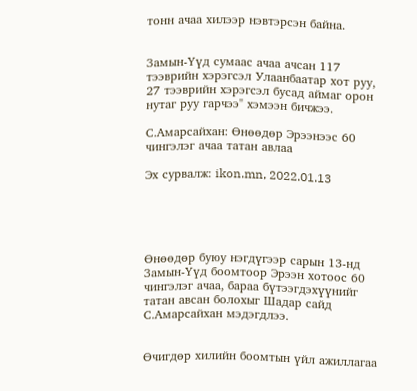тонн ачаа хилээр нэвтэрсэн байна.


Замын-Үүд сумаас ачаа ачсан 117 тээврийн хэрэгсэл Улаанбаатар хот руу, 27 тээврийн хэрэгсэл бусад аймаг орон нутаг руу гарчээ" хэмээн бичжээ.

С.Амарсайхан: Өнөөдөр Эрээнээс 60 чингэлэг ачаа татан авлаа

Эх сурвалж: ikon.mn, 2022.01.13





Өнөөдөр буюу нэгдүгээр сарын 13-нд Замын-Үүд боомтоор Эрээн хотоос 60 чингэлэг ачаа, бараа бүтээгдэхүүнийг татан авсан болохыг Шадар сайд С.Амарсайхан мэдэгдлээ.


Өчигдөр хилийн боомтын үйл ажиллагаа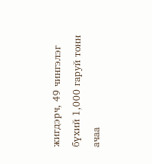жигдэрч, 49 чингэлэг бүхий 1,000 гаруй тонн ачаа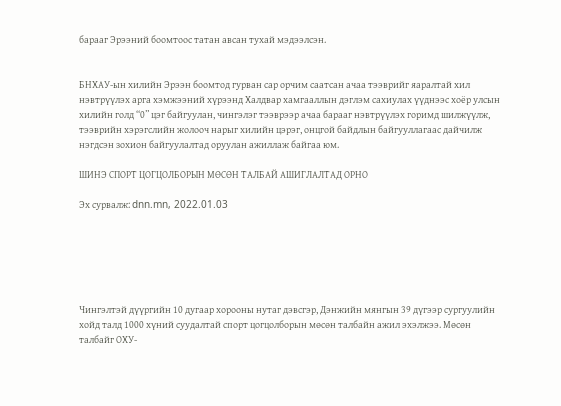барааг Эрээний боомтоос татан авсан тухай мэдээлсэн.


БНХАУ-ын хилийн Эрээн боомтод гурван сар орчим саатсан ачаа тээврийг яаралтай хил нэвтрүүлэх арга хэмжээний хүрээнд Халдвар хамгааллын дэглэм сахиулах үүднээс хоёр улсын хилийн голд “0” цэг байгуулан, чингэлэг тээврээр ачаа барааг нэвтрүүлэх горимд шилжүүлж, тээврийн хэрэгслийн жолооч нарыг хилийн цэрэг, онцгой байдлын байгууллагаас дайчилж нэгдсэн зохион байгуулалтад оруулан ажиллаж байгаа юм.

ШИНЭ СПОРТ ЦОГЦОЛБОРЫН МӨСӨН ТАЛБАЙ АШИГЛАЛТАД ОРНО

Эх сурвалж: dnn.mn, 2022.01.03






Чингэлтэй дүүргийн 10 дугаар хорооны нутаг дэвсгэр, Дэнжийн мянгын 39 дүгээр сургуулийн хойд талд 1000 хүний суудалтай спорт цогцолборын мөсөн талбайн ажил эхэлжээ. Мөсөн талбайг ОХУ-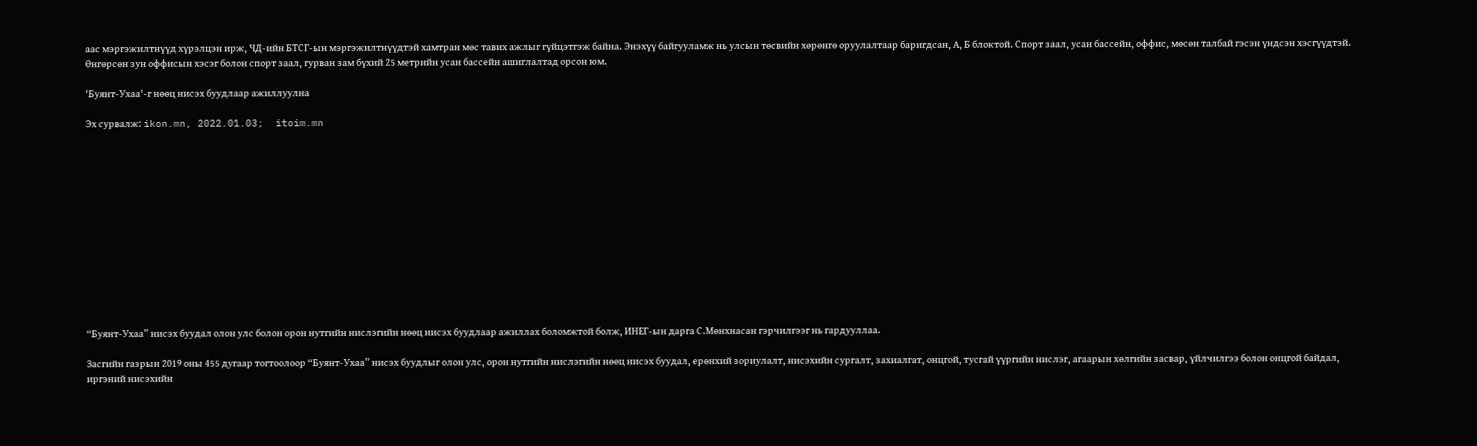аас мэргэжилтнүүд хүрэлцэн ирж, ЧД-ийн БТСГ-ын мэргэжилтнүүдтэй хамтран мөс тавих ажлыг гүйцэтгэж байна. Энэхүү байгууламж нь улсын төсвийн хөрөнгө оруулалтаар баригдсан, А, Б блоктой. Спорт заал, усан бассейн, оффис, мөсөн талбай гэсэн үндсэн хэсгүүдтэй. Өнгөрсөн зун оффисын хэсэг болон спорт заал, гурван зам бүхий 25 метрийн усан бассейн ашиглалтад орсон юм.

'Буянт-Ухаа'-г нөөц нисэх буудлаар ажиллуулна

Эх сурвалж: ikon.mn, 2022.01.03;  itoim.mn













“Буянт-Ухаа” нисэх буудал олон улс болон орон нутгийн нислэгийн нөөц нисэх буудлаар ажиллах боломжтой болж, ИНЕГ-ын дарга С.Мөнхнасан гэрчилгээг нь гардууллаа.

Засгийн газрын 2019 оны 455 дугаар тогтоолоор “Буянт-Ухаа” нисэх буудлыг олон улс, орон нутгийн нислэгийн нөөц нисэх буудал, ерөнхий зориулалт, нисэхийн сургалт, захиалгат, онцгой, тусгай үүргийн нислэг, агаарын хөлгийн засвар, үйлчилгээ болон онцгой байдал, иргэний нисэхийн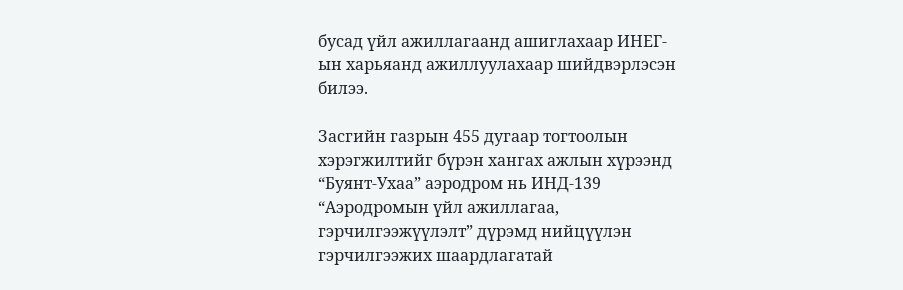бусад үйл ажиллагаанд ашиглахаар ИНЕГ-ын харьяанд ажиллуулахаар шийдвэрлэсэн билээ.

Засгийн газрын 455 дугаар тогтоолын хэрэгжилтийг бүрэн хангах ажлын хүрээнд “Буянт-Ухаа” аэродром нь ИНД-139 “Аэродромын үйл ажиллагаа, гэрчилгээжүүлэлт” дүрэмд нийцүүлэн гэрчилгээжих шаардлагатай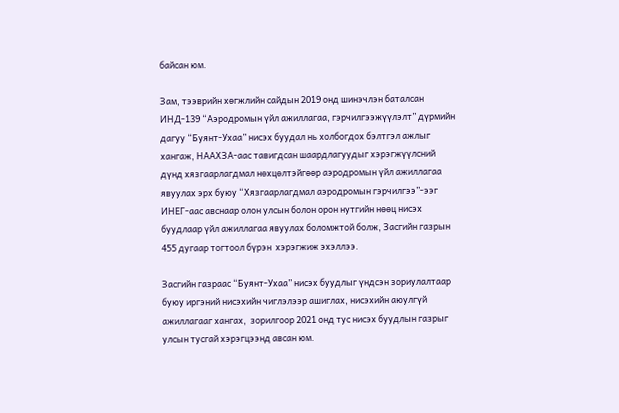байсан юм.

Зам, тээврийн хөгжлийн сайдын 2019 онд шинэчлэн баталсан ИНД-139 “Аэродромын үйл ажиллагаа, гэрчилгээжүүлэлт” дүрмийн дагуу “Буянт-Ухаа” нисэх буудал нь холбогдох бэлтгэл ажлыг хангаж, НААХЗА-аас тавигдсан шаардлагуудыг хэрэгжүүлсний дүнд хязгаарлагдмал нөхцөлтэйгөөр аэродромын үйл ажиллагаа явуулах эрх буюу “Хязгаарлагдмал аэродромын гэрчилгээ”-ээг ИНЕГ-аас авснаар олон улсын болон орон нутгийн нөөц нисэх буудлаар үйл ажиллагаа явуулах боломжтой болж, Засгийн газрын 455 дугаар тогтоол бүрэн  хэрэгжиж эхэллээ.

Засгийн газраас “Буянт-Ухаа” нисэх буудлыг үндсэн зориулалтаар буюу иргэний нисэхийн чиглэлээр ашиглах, нисэхийн аюулгүй ажиллагааг хангах,  зорилгоор 2021 онд тус нисэх буудлын газрыг улсын тусгай хэрэгцээнд авсан юм.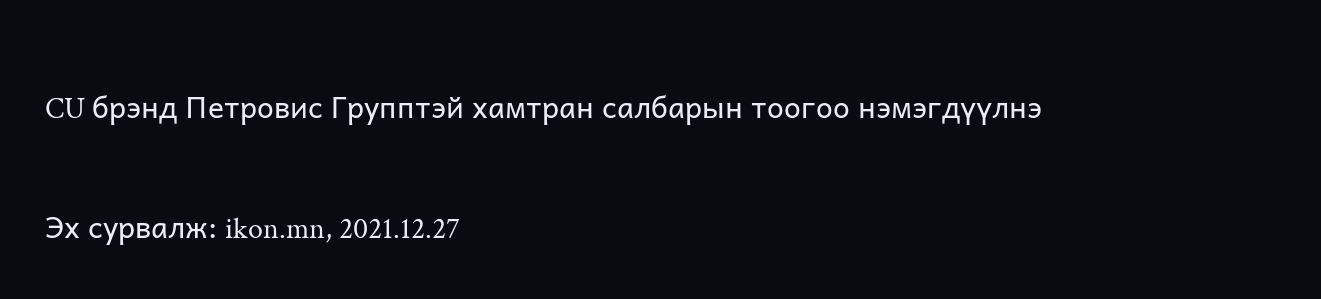CU брэнд Петровис Групптэй хамтран салбарын тоогоо нэмэгдүүлнэ

Эх сурвалж: ikon.mn, 2021.12.27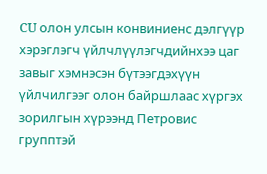CU олон улсын конвиниенс дэлгүүр хэрэглэгч үйлчлүүлэгчдийнхээ цаг завыг хэмнэсэн бүтээгдэхүүн үйлчилгээг олон байршлаас хүргэх зорилгын хүрээнд Петровис групптэй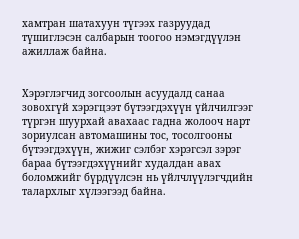хамтран шатахуун түгээх газруудад түшиглэсэн салбарын тоогоо нэмэгдүүлэн ажиллаж байна.


Хэрэглэгчид зогсоолын асуудалд санаа зовохгүй хэрэгцээт бүтээгдэхүүн үйлчилгээг түргэн шуурхай авахаас гадна жолооч нарт зориулсан автомашины тос, тосолгооны бүтээгдэхүүн, жижиг сэлбэг хэрэгсэл зэрэг бараа бүтээгдэхүүнийг худалдан авах боломжийг бүрдүүлсэн нь үйлчлүүлэгчдийн талархлыг хүлээгээд байна.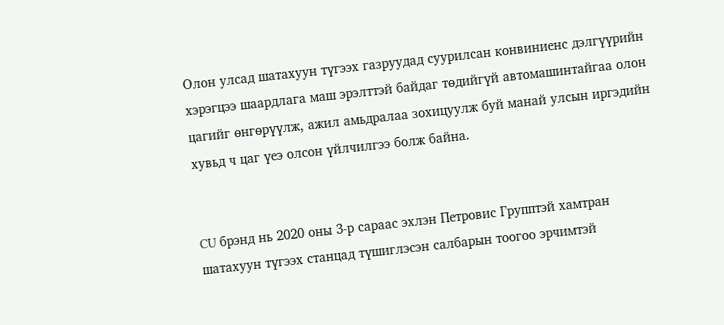Олон улсад шатахуун түгээх газруудад суурилсан конвиниенс дэлгүүрийн хэрэгцээ шаардлага маш эрэлттэй байдаг төдийгүй автомашинтайгаа олон цагийг өнгөрүүлж, ажил амьдралаа зохицуулж буй манай улсын иргэдийн хувьд ч цаг үеэ олсон үйлчилгээ болж байна.


CU брэнд нь 2020 оны 3-р сараас эхлэн Петровис Групптэй хамтран шатахуун түгээх станцад түшиглэсэн салбарын тоогоо эрчимтэй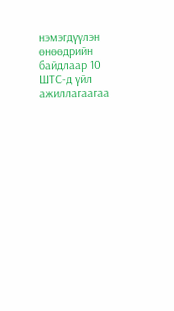нэмэгдүүлэн өнөөдрийн байдлаар 10 ШТС-д үйл ажиллагаагаа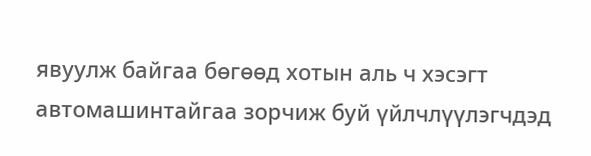явуулж байгаа бөгөөд хотын аль ч хэсэгт автомашинтайгаа зорчиж буй үйлчлүүлэгчдэд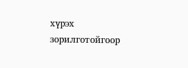хүрэх зорилготойгоор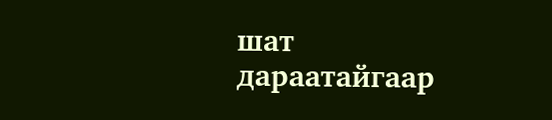шат дараатайгаар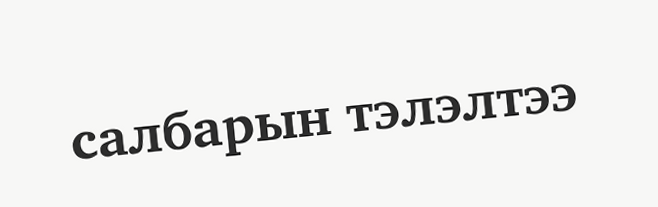салбарын тэлэлтээ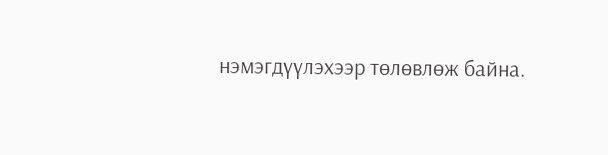нэмэгдүүлэхээр төлөвлөж байна.